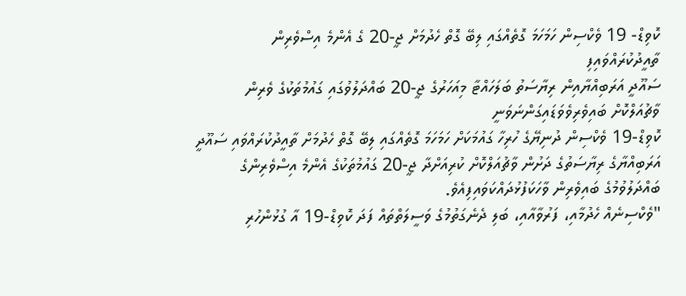ކޮވިޑް- 19 ވެކްސިން ހަމަހަމަ ގޮތެއްގައި ލިބޭ ގޮތް ހެދުމަށް ޖީ-20 ގެ އެންމެ އިސްވެރިން ތާއީދުކުރައްވައިފި
ސައޫދީ އަރަބިއްޔާއިން ރިޔާސަތު ބަލަހައްޓާ މިއަހަރުގެ ޖީ-20 ބައްދަލުވުގައި ގައުމުތަކުގެ ވެރިން ވާޗުއަލްކޮށް ބައިވެރިވެވަޑައިގަންނަވަނީ
ކޮވިޑް-19 ވެކްސިން ދުނިޔޭގެ ހުރިހާ ގައުމަކަށް ހަމަހަމަ ގޮތެއްގައި ލިބޭ ގޮތް ހެދުމަށް ތާއީދުކުރައްވައި ސައޫދީ އަރަބިއްޔާގެ ރިޔާސަތުގެ ދަށުން ވާޗުއަލްކޮށް ކުރިއަށްދާ ޖީ-20 ގައުމުތަކުގެ އެންމެ އިސްވެރިންގެ ބައްދަލުވުމުގެ ބައިވެރިން ވާހަކަފުޅުދައްކަވައިފިއެވެ.
"ވެކްސިނެއް ހެދުމާއި، ފަރުވާއާއި، ބަލި ދެނެގަތުމުގެ ވަސީލަތްތައް ފަދަ ކޮވިޑް-19 އާ ގުޅުންހުރި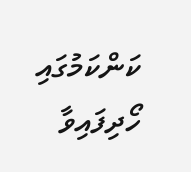ކަންކަމުގައި ހޯދިފައިވާ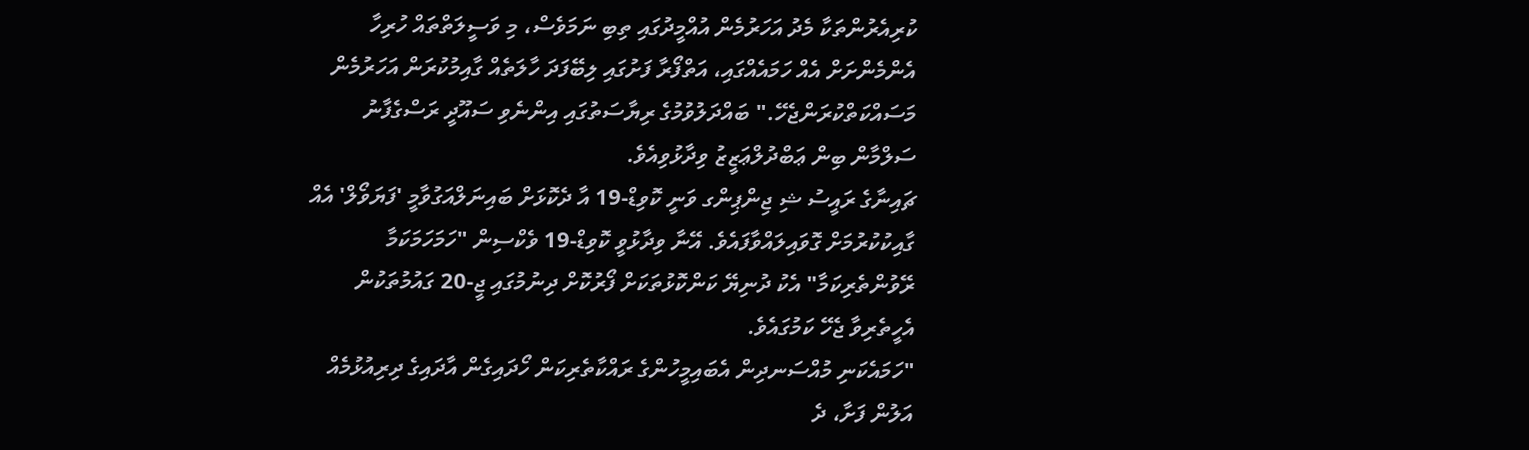ކުރިއެރުންތަކާ މެދު އަހަރުމެން އުއްމީދުގައި ތިބި ނަމަވެސް، މި ވަސީލަތްތައް ހުރިހާ އެންމެންށަށް އެއް ހަމައެއްގައި، އަތްފޯރާ ފަށުގައި ލިބޭފަދަ ހާލަތެއް ގާއިމުކުރަން އަހަރުމެން މަސައްކަތްކުރަންޖެހޭ." ބައްދަލުވުމުގެ ރިޔާސަތުގައި އިންނެވި ސައޫދީ ރަސްގެފާނު ސަލްމާން ބިން ޢަބްދުލްޢަޒީޒު ވިދާޅުވިއެވެ.
ޗައިނާގެ ރައީސު ޝި ޖިންޕިންގ ވަނީ ކޮވިޑް-19 އާ ދެކޮޅަށް ބައިނަލްއަގުވާމީ 'ފަޔަވޯލް' އެއް ގާއިކުކުރުމަށް ގޮވައިލައްވާފައެވެ. އޭނާ ވިދާޅުވީ ކޮވިޑް-19 ވެކްސިން "ހަމަހަމަކަމާ ރޭވުންތެރިކަމާ" އެކު ދުނިޔޭ ކަންކޮޅުތަކަށް ފޯރުކޮށް ދިނުމުގައި ޖީ-20 ގައުމުތަކުން އެހީތެރިވާ ޖެހޭ ކަމުގައެވެ.
"ހަމައެކަނި މުއްސަނދިން އެބައިމީހުންގެ ރައްކާތެރިކަން ހޯދައިގެން އާދައިގެ ދިރިއުޅުމެއް އަލުން ފަށާ، ދެ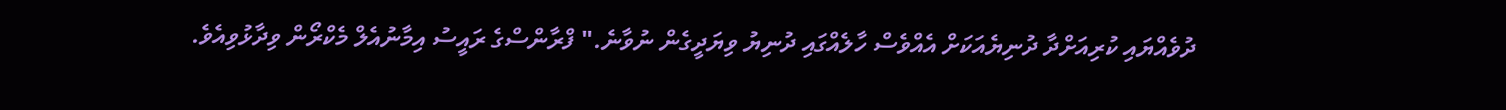ދުވެއްޔައި ކުރިއަށްދާ ދުނިޔެއަކަށް އެއްވެސް ހާލެއްގައި ދުނިޔު ވިޔަދީގެން ނުވާނެ." ފްރާންސްގެ ރައީސު އިމާނުއެލް މެކްރޯން ވިދާޅުވިއެވެ.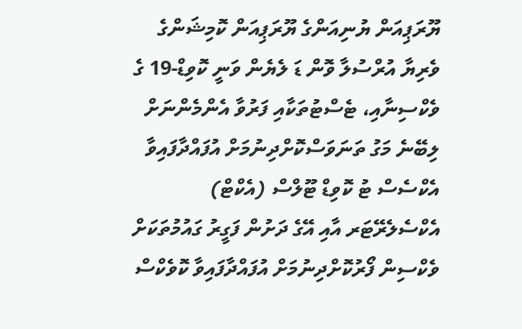ޔޫރަޕިއަން ޔުނިއަންގެ ޔޫރަޕިއަން ކޮމިޝަންގެ ވެރިޔާ އުރްސުލާ ވޮން ޑަ ލެޔެން ވަނީ ކޮވިޑް-19 ގެ ވެކްސިނާއި، ޓެސްޓުތަކާއި ފަރުވާ އެންމެންނަށް ލިބޭނެ މަގު ތަނަވަސްކޮށްދިނުމަށް އުފައްދާފައިވާ އެކްސެސް ޓު ކޮވިޑް ޓޫލްސް (އެކްޓް) އެކްސެލެރޭޓަރ އާއި އޭގެ ދަށުން ފަގީރު ގައުމުތަކަށް ވެކްސިން ފޯރުކޮށްދިނުމަށް އުފައްދާފައިވާ ކޮވެކްސް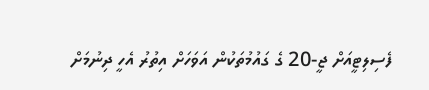ފެސިލިޓީއަށް ޖީ-20 ގެ ގައުމުތަކުން އަވަހަށް އިތުރު އެހީ ދިނުމަށް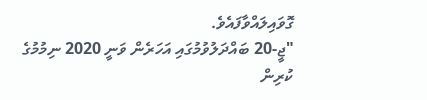ގޮވައިލައްވާފައެވެ.
"ޖީ-20 ބައްދަލުވުމުގައި އަހަރެން ވަނީ 2020 ނިމުމުގެ ކުރިން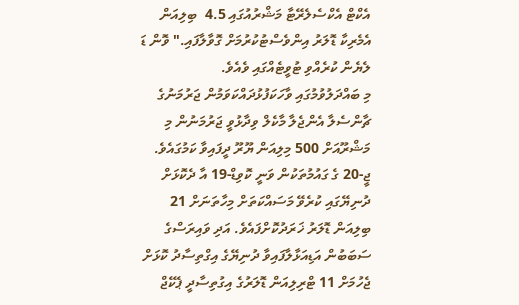އެކްޓް އެކްސެލެރޭޓާ މަޝްރުއުގައި 4.5  ބިލިއަން އެމެރިކާ ޑޮލަރު އިންވެސްޓުކުރުމަށް ގޮވާލާފައި." ވޮން ޑަ ލެޔެން ކުރެއްވި ޓުވީޓެއްގައި ވެއެވެ.
މި ބައްދަލުވުމުގައި ވާހަކަފުޅުދައްކަވަމުން ޖަރުމަނުގެ ޗާންސެލާ އެންޖެލާ މާކެލް ވިދާޅުވީ ޖަރުމަނުން މި މަޝްރޫއަށް 500 މިލިއަން ޔޫރޫ ދީފައިވާ ކަމުގައެވެ.
ޖީ-20 ގެ ގައުމުތަކުން ވަނީ ކޮވިޑް-19 އާ ދެކޮޅަށް ދުނިޔޭގައި ކުރެވޭ މަސައްކަތަށް މިހާތަނަށް 21 ބިލިއަން ޑޮލަރު ޚަރަދުކޮށްފައެވެ. އަދި ވައިރަސްގެ ސަބަބުން އަޑިއަޅާލާފައިވާ ދުނިޔޭގެ އިގްތިސާދު ކޮޅަށް ޖެހުމަށް 11 ޓްރިލިއަން ޑޮލަރުގެ އިގުތިސާދީ ޕެކޭޖް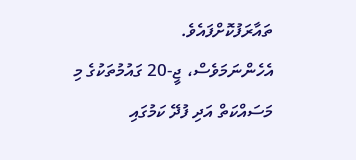ތައާރަފުކޮށްފައެވެ.
އެހެންނަމަވެސް، ޖީ-20 ގައުމުތަކުގެ މި މަސައްކަތް އަދި ފުދޭ ކަމުގައި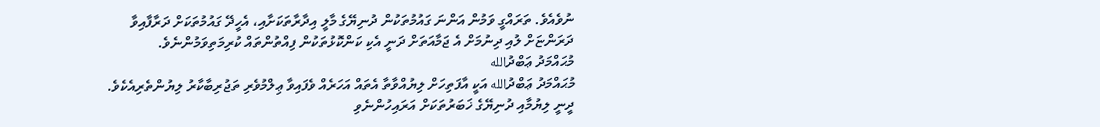ނުވެއެވެ. ތަރައްގީ ވަމުން އަންނަ ގައުމުތަކުން ދުނިޔޭގެ މާލީ އިދާރާތަކަށާއި، އެހީދޭ ގައުމުތަކަށް ދަރާފާއިވާ ދަރަންޏަށް ލުއި ދިނުމަށް އެ ޖަމާއަތަށް ދަނީ އެކި ކަންކޮޅުތަކުން ފިއްތުންތައް ކުރިމަތިވަމުންނެވެ.
މުޙައްމަދު ޢަބްދުالله
މުޙައްމަދު ޢަބްދުالله އަކީ އާފަތިހަށް ލިޔުއްވާތާ އެތައް އަހަރެއް ވެފައިވާ ޢިލްމުވެރި ތަޖުރިބާކާރު ލިޔުންތެރިއެކެވެ. ދީނީ ލިޔުމާއި ދުނިޔޭގެ ޚަބަރުތަކަށް އަރައިހުންނެވި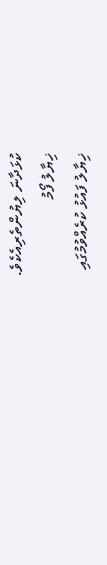ކުޅަދާނަ ލިޔުންތެރިއެކެވެ.
ޚިޔާލު ފޯމު
ޚިޔާލު ފައުޅު ކުރެއްވުމުގައި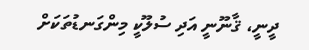ދީނީ، ޤާނޫނީ އަދި ސުލޫކީ މިންގަނޑުތަކަށް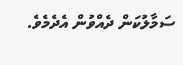ސަމާލުކަން ދެއްވުން އެދެމެވެ.